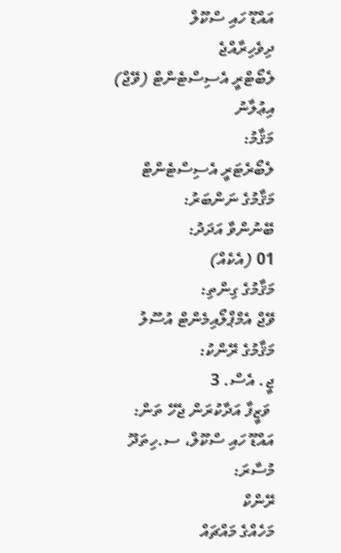އައްޑޫ ހައި ސްކޫލް
ދިވެހިރާއްޖެ
ލެބޯޓްރީ އެސިސްޓެންޓް (ވޭޖް)
އިޢުލާނު
މަޤާމު:
ލެބޯރެޓަރީ އެސިސްޓެންޓް
މަޤާމުގެ ނަންބަރު:
ބޭނުންވާ އަދަދު:
01 (އެކެއް)
މަޤާމުގެ ގިންތި:
ވޭޖް އެމްޕްލޯއިމެންޓް އުސޫލު
މަޤާމުގެ ރޭންކު:
ޖީ. އެސް. 3
 ވަޒީފާ އަދާކުރަން ޖެހޭ ތަން:
އައްޑޫ ހައި ސްކޫލް، ސ.ހިތަދޫ
މުސާރަ:
ރޭންކް
މަހެއްގެ މައްޗައް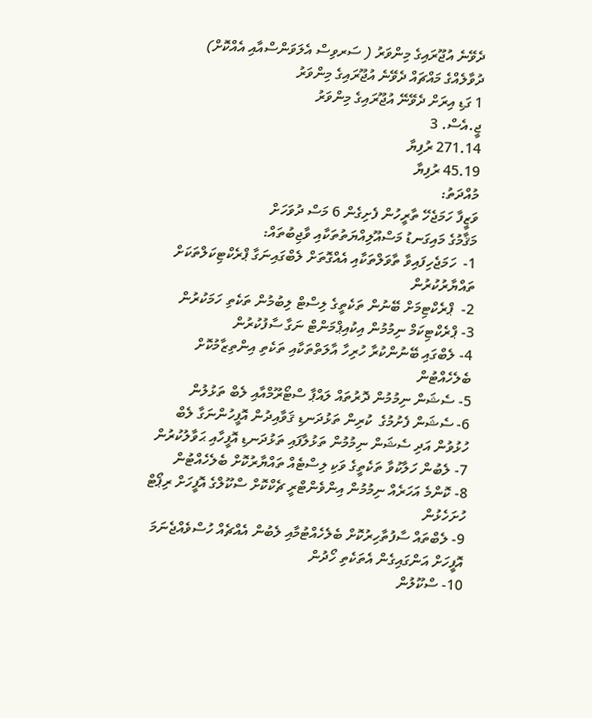ދެވޭނެ އުޖޫރައިގެ މިންވަރު ( ސަރވިސް އެލަވަންސްއާއި އެއްކޮށް)
ދުވާލެއްގެ މައްޗައް ދެވޭނެ އުޖޫރައިގެ މިންވަރު
1 ގަޑި އިރަށް ދެވޭނޭ އުޖޫރައިގެ މިންވަރު
ޖީ.އެސް. 3
271.14 ރުފިޔާ
45.19 ރުފިޔާ
މުއްދަތު:
ވަޒީފާ ހަމަޖެހޭ ތާރީހުން ފެށިގެން 6 މަސް ދުވަހަށް
މަޤާމުގެ މައިގަނޑު މަސްއޫލިއްޔަތުތަކާއި ވާޖިބުތައް:
1-  ހަމަޖެހިފައިވާ ތާވަލްތަކާއި އެއްގޮތަށް ލެބްގައިނަގާ ޕްރެކްޓިކަލްތަކަށް ތައްޔާރުކުރުން
2-  ޕްރެކްޓިމަށް ބޭނުން ތަކެތީގެ ލިސްޓް ލިބުމުން ތަކެތި ހަމަކުރުން
3- ޕްރެކްޓިކަމް ނިމުމުން އިކުއިޕްމަންޓް ނަގާ ސާފުކުރުން
4- ލެބްގައި ބޭނުންކުރާ ހުރިހާ އާލަތްތަކާއި ތަކެތި އިންތިޒާމުކޮށް ބެލެހެއްޓުން
5- ސެޝަން ނިމުމުން ދޮރުތައް ލައްޕާ ސްޓޯރޫމްއާއި ލެބް ތަޅުލުން
6- ސެޝަން ފެށުމުގެ  ކުރިން ތަޅުދަނޑި ޤަވާއިދުން އޮފީހުންނަގާ ލެބް ހުޅުވުން އަދި ސެޝަން ނިމުމުން ތަޅުލާފައި ތަޅުދަނޑި އޮފީހާއި ޙަވާލުކުރުން
7- ލެބުން ހަލާކުވާ ތަކެތީގެ ވަކި ލިސްޓެއް ތައްޔާރުކޮށް ބެލެހެއްޓުން
8- ކޮންމެ އަހަރެއް ނިމުމުން އިންވެންޓްރީ ޗެކްކޮށް ސްކޫލްގެ އޮފީހަށް ރިޕޯޓް ހުށަހެޅުން
9- ލެބްތައް ސާފުތާހިރުކޮށް ބެލެހެއްޓުމާއި ލެބުން އެއްޗެއް ހުސްވެއްޖެނަމަ އޮފީހަށް އަންގައިގެން އެތަކެތި ހޯދުން
10- ސްކޫލުން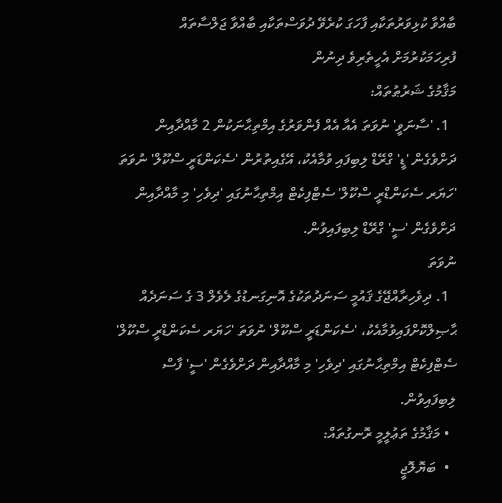ބާއްވާ ކުޅިވަރުތަކާއި ފާހަގަ ކުރެވޭ ދުވަސްތަކާއި ބާއްވާ ޖަލްސާތައް ފުރިހަމަކުރުމަށް އެހީތެރިވެ ދިނުން
މަޤާމުގެ ޝަރުޠުތައް:
  1. 'ސާނަވީ' ނުވަތަ އެއާ އެއް ފެންވަރުގެ އިމްތިޙާނަކުން 2 މާއްދާއިން ދަށްވެގެން 'ޑީ' ގްރޭޑް ލިބިފައި ވުމާއެކު، އޭގެއިތުރުން 'ސެކަންޑަރީ ސްކޫލް' ނުވަތަ 'ހަޔަރ ސެކަންޑްރީ ސްކޫލް' ސެޓްފިކެޓް އިމްތިޙާނުގައި 'ދިވެހި' މި މާއްދާއިން ދަށްވެގެން 'ސީ' ގްރޭޑް ލިބިފައިވުން.
ނުވަތަ
  1. ދިވެހިރާއްޖޭގެ ޤައުމީ ސަނަދުތަކުގެ އޮނިގަނޑުގެ ލެވެލް 3 ގެ ސަނަދެއް ޙާޞިލްކޮށްފައިވުމާއެކު، 'ސެކަންޑަރީ ސްކޫލް' ނުވަތަ 'ހަޔަރ ސެކަންޑްރީ ސްކޫލް' ސެޓްފިކެޓް އިމްތިޙާނުގައި 'ދިވެހި' މި މާއްދާއިން ދަށްވެގެން 'ސީ' ފާސް ލިބިފައިވުން.
  • މަޤާމުގެ ތަޢުލީމީ ރޮނގުތައް:
  •  ބަޔޮލޮޖީ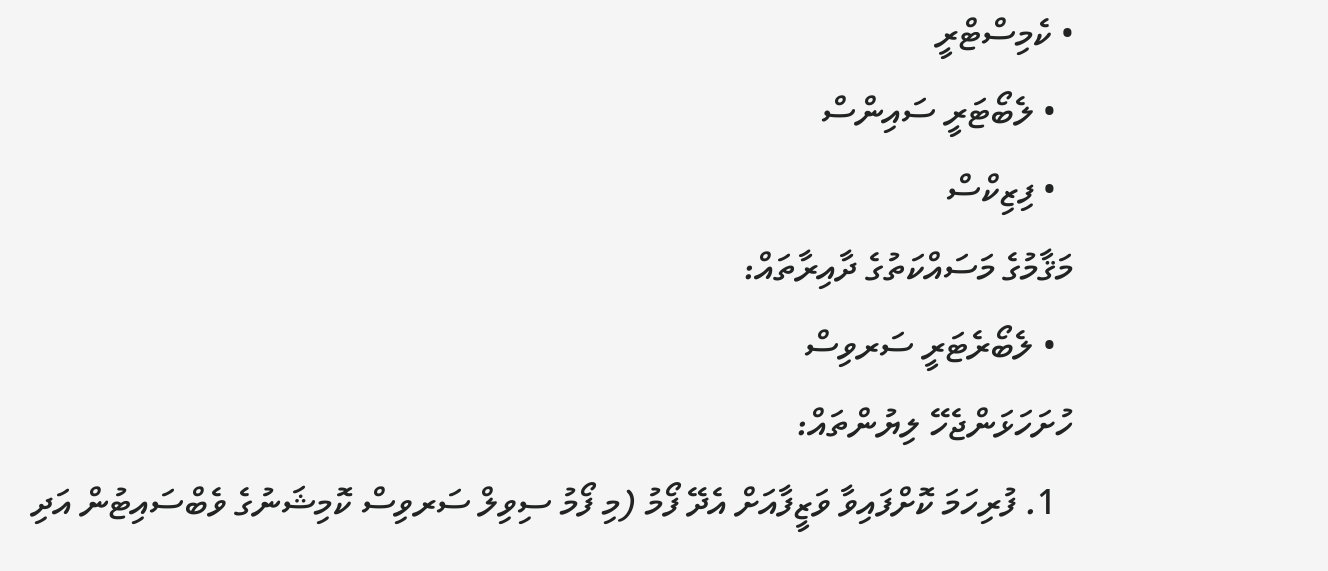• ކެމިސްޓްރީ
  • ލެބޯޓަރީ ސައިންސް
  • ފިޒިކްސް
މަޤާމުގެ މަސައްކަތުގެ ދާއިރާތައް:
  • ލެބޯރެޓަރީ ސަރވިސް
ހުށަހަޅަންޖެހޭ ލިޔުންތައް:
  1. ފުރިހަމަ ކޮށްފައިވާ ވަޒީފާއަށް އެދޭ ފޯމު (މި ފޯމު ސިވިލް ސަރވިސް ކޮމިޝަނުގެ ވެބްސައިޓުން އަދި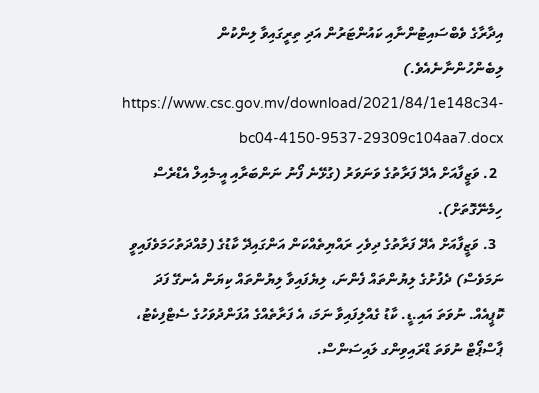އިދާރާގެ ވެބްސައިޓުންނާއި ކައުންޓަރުން އަދި ތިރީގައިވާ ލިންކުން ލިބެންހުންނާނެއެވެ.)  https://www.csc.gov.mv/download/2021/84/1e148c34-bc04-4150-9537-29309c104aa7.docx
  2. ވަޒީފާއަށް އެދޭ ފަރާތުގެ ވަނަވަރު (ގުޅޭނެ ފޯނު ނަންބަރާއި އީ-މެއިލް އެޑްރެސް ހިމެނޭގޮތަށް).
  3. ވަޒީފާއަށް އެދޭ ފަރާތުގެ ދިވެހި ރައްޔިތެއްކަން އަންގައިދޭ ކާޑުގެ (މުއްދަތުހަމަވެފައިވީ ނަމަވެސް) ދެފުށުގެ ލިޔުންތައް ފެންނަ، ލިޔެފައިވާ ލިޔުންތައް ކިޔަން އެނގޭ ފަދަ ކޮޕީއެއް. ނުވަތަ އައި.ޑީ. ކާޑު ގެއްލިފައިވާ ނަމަ، އެ ފަރާތެއްގެ އުފަންދުވަހުގެ ސެޓްފިކެޓު، ޕާސްޕޯޓް ނުވަތަ ޑްރައިވިންގ ލައިސަންސް.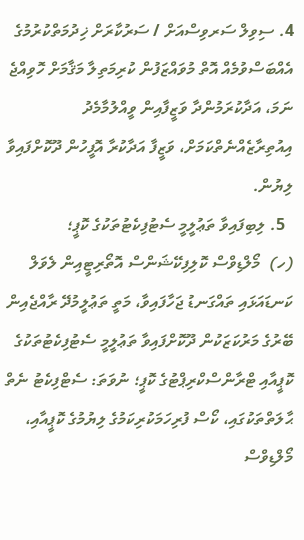4. ސިވިލް ސަރވިސްއަށް / ސަރުކާރަށް ޚިދުމަތްކުރުމުގެ އެއްބަސްވުމެއް އޮތް މުވައްޒަފުން ކުރިމަތިލާ މަޤާމަށް ހޮވިއްޖެ ނަމަ، އަދާކުރަމުންދާ ވަޒީފާއިން ވީއްލުމާމެދު އިއުތިރާޒެއްނެތްކަމަށް، ވަޒީފާ އަދާކުރާ އޮފީހުން ދޫކޮށްފައިވާ ލިޔުން.
  5. ލިބިފައިވާ ތަޢުލީމީ ސެޓުފިކެޓުތަކުގެ ކޮޕީ؛
(ހ)  މޯލްޑިވްސް ކޮލިފިކޭޝަންސް އޮތޯރިޓީއިން ލެވަލް ކަނޑައަޅައި ތައްގަނޑު ޖަހާފައިވާ، މަތީ ތަޢުލީމުދޭ ރާއްޖެއިން ބޭރުގެ މަރުކަޒަކުން ދޫކޮށްފައިވާ ތަޢުލީމީ ސެޓުފިކެޓުތަކުގެ ކޮޕީއާއި ޓްރާންސްކްރިޕްޓުގެ ކޮޕީ؛ ނުވަތަ: ސެޓްފިކެޓު ނެތް ޙާލަތްތަކުގައި، ކޯސް ފުރިހަމަކުރިކަމުގެ ލިޔުމުގެ ކޮޕީއާއި، މޯލްޑިވްސް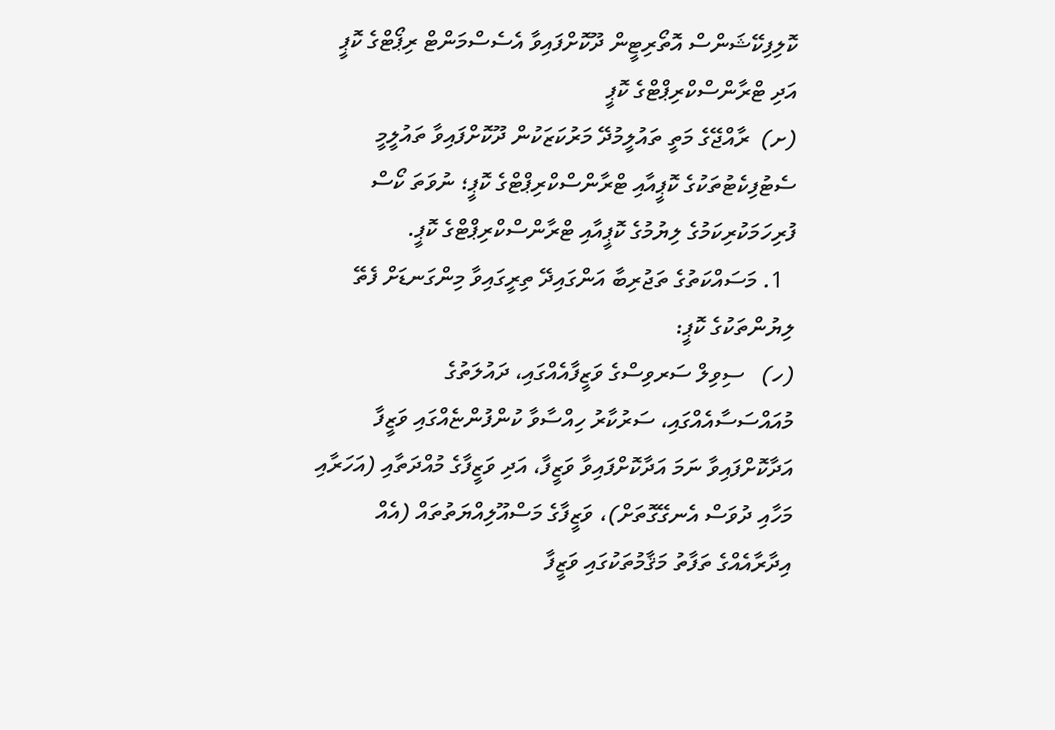ކޮލިފިކޭޝަންސް އޮތޯރިޓީން ދޫކޮށްފައިވާ އެސެސްމަންޓް ރިޕޯޓްގެ ކޮޕީ އަދި ޓްރާންސްކްރިޕްޓްގެ ކޮޕީ
(ށ)  ރާއްޖޭގެ މަތީ ތައުލީމުދޭ މަރުކަޒަކުން ދޫކޮށްފައިވާ ތައުލީމީ ސެޓުފިކެޓުތަކުގެ ކޮޕީއާއި ޓްރާންސްކްރިޕްޓްގެ ކޮޕީ؛ ނުވަތަ ކޯސް ފުރިހަމަކުރިކަމުގެ ލިޔުމުގެ ކޮޕީއާއި ޓްރާންސްކްރިޕްޓްގެ ކޮޕީ.
  1. މަސައްކަތުގެ ތަޖުރިބާ އަންގައިދޭ ތިރީގައިވާ މިންގަނޑަށް ފެތޭ ލިޔުންތަކުގެ ކޮޕީ:
(ހ)   ސިވިލް ސަރވިސްގެ ވަޒީފާއެއްގައި، ދައުލަތުގެ މުއައްސަސާއެއްގައި، ސަރުކާރު ހިއްސާވާ ކުންފުންޏެއްގައި ވަޒީފާ އަދާކޮށްފައިވާ ނަމަ އަދާކޮށްފައިވާ ވަޒީފާ، އަދި ވަޒީފާގެ މުއްދަތާއި (އަހަރާއި މަހާއި ދުވަސް އެނގޭގޮތަށް)، ވަޒީފާގެ މަސްއޫލިއްޔަތުތައް (އެއް އިދާރާއެއްގެ ތަފާތު މަޤާމުތަކުގައި ވަޒީފާ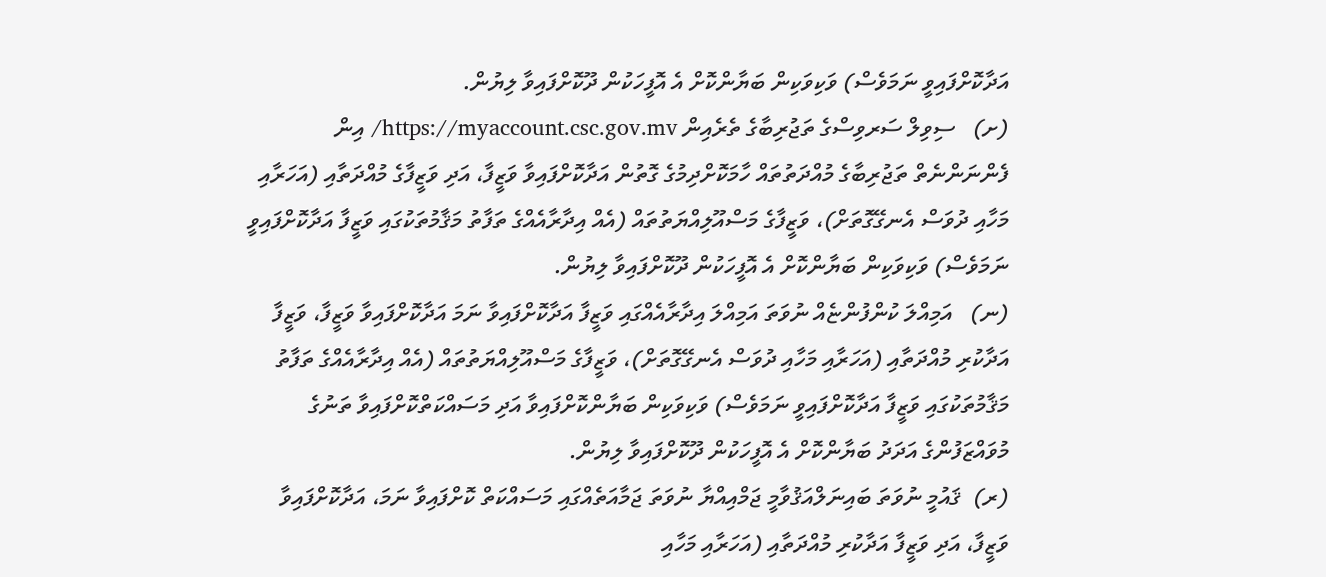އަދާކޮށްފައިވީ ނަމަވެސް) ވަކިވަކިން ބަޔާންކޮށް އެ އޮފީހަކުން ދޫކޮށްފައިވާ ލިޔުން.
(ށ)   ސިވިލް ސަރވިސްގެ ތަޖުރިބާގެ ތެރެއިން https://myaccount.csc.gov.mv/ އިން ފެންނަންނެތް ތަޖުރިބާގެ މުއްދަތުތައް ހާމަކޮށްދިމުގެ ގޮތުން އަދާކޮށްފައިވާ ވަޒީފާ، އަދި ވަޒީފާގެ މުއްދަތާއި (އަހަރާއި މަހާއި ދުވަސް އެނގޭގޮތަށް)، ވަޒީފާގެ މަސްއޫލިއްޔަތުތައް (އެއް އިދާރާއެއްގެ ތަފާތު މަޤާމުތަކުގައި ވަޒީފާ އަދާކޮށްފައިވީ ނަމަވެސް) ވަކިވަކިން ބަޔާންކޮށް އެ އޮފީހަކުން ދޫކޮށްފައިވާ ލިޔުން.
(ނ)   އަމިއްލަ ކުންފުންޏެއް ނުވަތަ އަމިއްލަ އިދާރާއެއްގައި ވަޒީފާ އަދާކޮށްފައިވާ ނަމަ އަދާކޮށްފައިވާ ވަޒީފާ، ވަޒީފާ އަދާކުރި މުއްދަތާއި (އަހަރާއި މަހާއި ދުވަސް އެނގޭގޮތަށް)، ވަޒީފާގެ މަސްއޫލިއްޔަތުތައް (އެއް އިދާރާއެއްގެ ތަފާތު މަޤާމުތަކުގައި ވަޒީފާ އަދާކޮށްފައިވީ ނަމަވެސް) ވަކިވަކިން ބަޔާންކޮށްފައިވާ އަދި މަސައްކަތްކޮށްފައިވާ ތަނުގެ މުވައްޒަފުންގެ އަދަދު ބަޔާންކޮށް އެ އޮފީހަކުން ދޫކޮށްފައިވާ ލިޔުން.
(ރ)  ޤައުމީ ނުވަތަ ބައިނަލްއަޤުވާމީ ޖަމްއިއްޔާ ނުވަތަ ޖަމާއަތެއްގައި މަސައްކަތް ކޮށްފައިވާ ނަމަ، އަދާކޮށްފައިވާ ވަޒީފާ، އަދި ވަޒީފާ އަދާކުރި މުއްދަތާއި (އަހަރާއި މަހާއި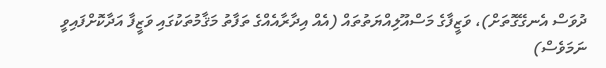ދުވަސް އެނގޭގޮތަށް)، ވަޒީފާގެ މަސްއޫލިއްޔަތުތައް (އެއް އިދާރާއެއްގެ ތަފާތު މަޤާމުތަކުގައި ވަޒީފާ އަދާކޮށްފައިވީ ނަމަވެސް)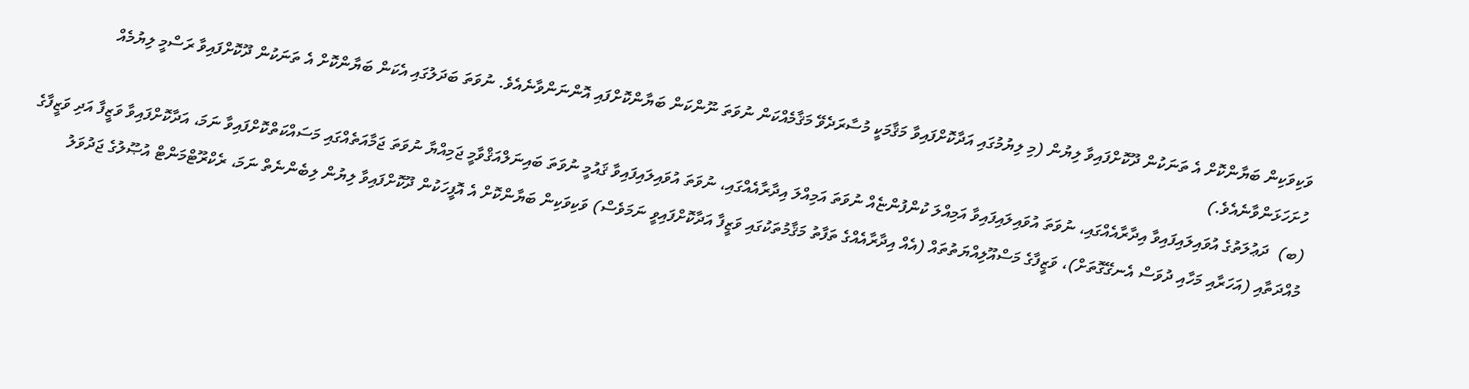ވަކިވަކިން ބަޔާންކޮށް އެ ތަނަކުން ދޫކޮށްފައިވާ ލިޔުން (މި ލިޔުމުގައި އަދާކޮށްފައިވާ މަޤާމަކީ މުސާރަދެވޭ މަޤާމެއްކަން ނުވަތަ ނޫންކަން ބަޔާންކޮށްފައި އޮންނަންވާނެއެވެ. ނުވަތަ ބަދަލުގައި އެކަން ބަޔާންކޮށް އެ ތަނަކުން ދޫކޮށްފައިވާ ރަސްމީ ލިޔުމެއް ހުށަހަޅަންވާނެއެވެ.)
(ބ)  ދަޢުލަތުގެ އުވައިލައިފައިވާ އިދާރާއެއްގައި، ނުވަތަ އުވައިލައިފައިވާ އަމިއްލަ ކުންފުންޏެއް ނުވަތަ އަމިއްލަ އިދާރާއެއްގައި، ނުވަތަ އުވައިލައިފައިވާ ޤައުމީ ނުވަތަ ބައިނަލްއަޤްވާމީ ޖަމިއްޔާ ނުވަތަ ޖަމާއަތެއްގައި މަސައްކަތްކޮށްފައިވާ ނަމަ، އަދާކޮށްފައިވާ ވަޒީފާ އަދި ވަޒީފާގެ މުއްދަތާއި (އަހަރާއި މަހާއި ދުވަސް އެނގޭގޮތަށް)، ވަޒީފާގެ މަސްއޫލިއްޔަތުތައް (އެއް އިދާރާއެއްގެ ތަފާތު މަޤާމުތަކުގައި ވަޒީފާ އަދާކޮށްފައިވީ ނަމަވެސް) ވަކިވަކިން ބަޔާންކޮށް އެ އޮފީހަކުން ދޫކޮށްފައިވާ ލިޔުން ލިބެންނެތް ނަމަ، ރެކްރޫޓްމަންޓް އުޞޫލުގެ ޖަދުވަލު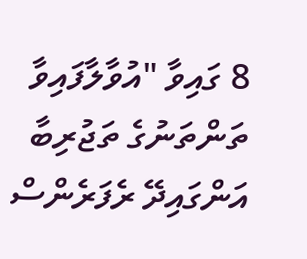8 ގައިވާ "އުވާލާފައިވާ ތަންތަނުގެ ތަޖުރިބާ އަންގައިދޭ ރެފަރެންސް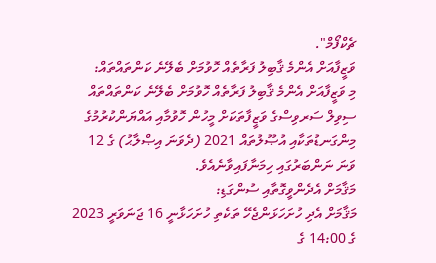ޗެކްފޯމް".
ވަޒީފާއަށް އެންމެ ޤާބިލު ފަރާތެއް ހޮވުމަށް ބެލޭނެ ކަންތައްތައް:
މި ވަޒީފާއަށް އެންމެ ޤާބިލު ފަރާތެއް ހޮވުމަށް ބެލޭނެ ކަންތައްތައް ސިވިލް ސަރވިސްގެ ވަޒީފާތަކަށް މީހުން ހޮވުމާއި އައްޔަންކުރުމުގެ މިންގަނޑުތަކާއި އުޞޫލުތައް 2021 (ދެވަނަ އިޞްލާޙު) ގެ 12 ވަނަ ނަންބަރުގައި ހިމަނާފައިވާނެއެވެ.
މަޤާމަށް އެދެންވީގޮތާއި ސުންގަޑި:
މަޤާމަށް އެދި ހުށަހަޅަންޖެހޭ ތަކެތި ހުށަހަޅާނީ 16 ޖަނަވަރީ 2023 ގެ 14:00 ގެ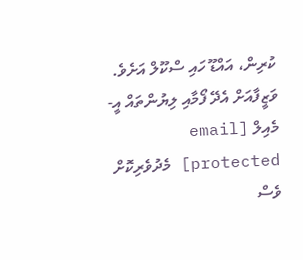ކުރިން، އައްޑޫ ހައި ސްކޫލް އަށެވެ. ވަޒީފާއަށް އެދޭ ފޯމާއި ލިޔުންތައް އީ-މެއިލް [email protected] މެދުވެރިކޮށް ވެސް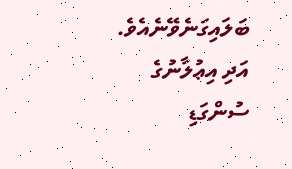ބަލައިގަނެވޭނެއެވެ.
އަދި އިޢުލާނުގެ ސުންގަޑި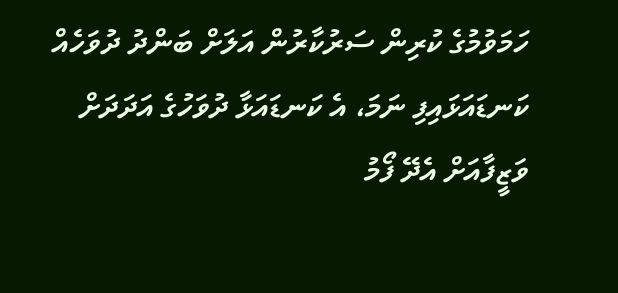ހަމަވުމުގެ ކުރިން ސަރުކާރުން އަލަށް ބަންދު ދުވަހެއް ކަނޑައަޅައިފި ނަމަ، އެ ކަނޑައަޅާ ދުވަހުގެ އަދަދަށް ވަޒީފާއަށް އެދޭ ފޯމު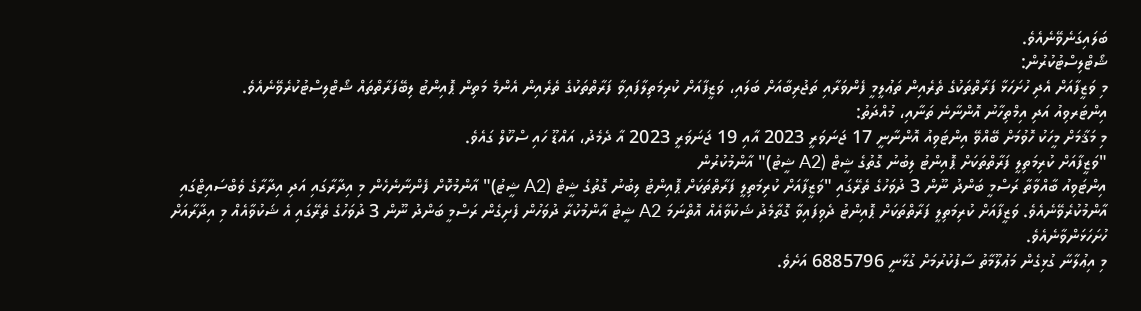ބަލައިގަނެވޭނެއެވެ.
ޝޯޓްލިސްޓުކުރުން:
މި ވަޒީފާއަށް އެދި ހުށަހަޅާ ފަރާތްތަކުގެ ތެރެއިން ތަޢުލީމީ ފެންވަރާއި ތަޖުރިބާއަށް ބަލައި، ވަޒީފާއަށް ކުރިމަތިލާފައިވާ ފަރާތްތަކުގެ ތެރެއިން އެންމެ މަތިން ޕޮއިންޓު ލިބޭފަރާތްތައް ޝޯޓްލިސްޓުކުރެވޭނެއެވެ.
އިންޓަރވިއު އަދި އިމްތިހާނު އޮންނާނެ ތަނާއި، މުއްދަތު:
މި މަޤާމަށް މީހަކު ހޮވުމަށް ބޭއްވޭ އިންޓަވިއު އޮންނާނީ 17 ޖަނަވަރީ 2023 އާއި 19 ޖަނަވަރީ 2023 އާ ދެމެދު، އައްޑޫ ހައި ސްކޫލް ގައެވެ.
"ވަޒީފާއަށް ކުރިމަތިލީ ފަރާތްތަކަށް ޕޮއިންޓު ލިބުނު ގޮތުގެ ޝީޓް (A2 ޝީޓު)" އާންމުކުރުން
އިންޓަވިއު ބާއްވާތާ ރަސްމީ ބަންދު ނޫން 3 ދުވަހުގެ ތެރޭގައި "ވަޒީފާއަށް ކުރިމަތިލީ ފަރާތްތަކަށް ޕޮއިންޓު ލިބުނު ގޮތުގެ ޝީޓް (A2 ޝީޓު)" އާންމުކޮށް ފެންނާނެހެން މި އިދާރާގައި އަދި އިދާރާގެ ވެބްސައިޓްގައި އާންމުކުރެވޭނެއެވެ. ވަޒީފާއަށް ކުރިމަތިލީ ފަރާތްތަކަށް ޕޮއިންޓު ދެވިފައިވާ ގޮތާމެދު ޝަކުވާއެއް އޮތްނަމަ A2 ޝީޓު އާންމުކުރާ ދުވަހުން ފެށިގެން ރަސްމީ ބަންދު ނޫން 3 ދުވަހުގެ ތެރޭގައި އެ ޝަކުވާއެއް މި އިދާރާއަށް ހުށަހަޅަންވާނެއެވެ.
މި އިޢުލާނާ ގުޅިގެން މަޢުލޫމާތު ސާފުކުރުމަށް ގުޅާނީ 6885796 އަށެވެ.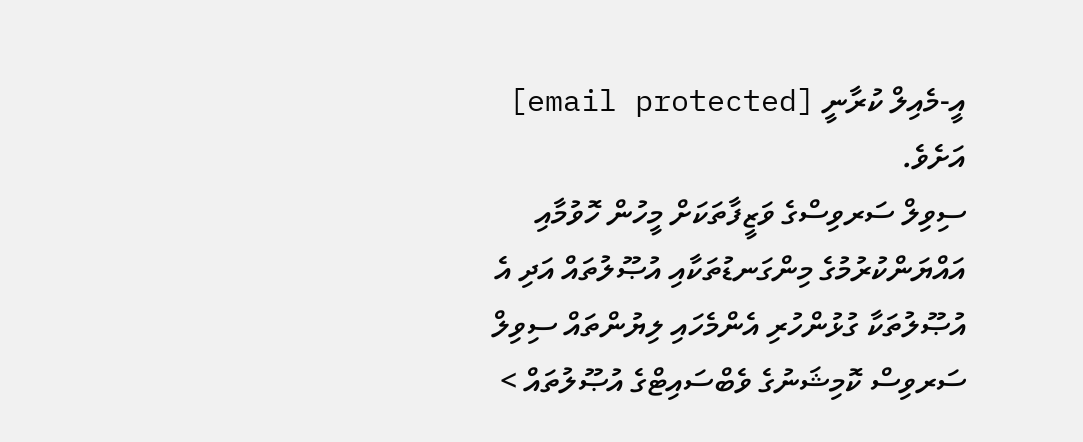އީ-މެއިލް ކުރާނީ [email protected] އަށެވެ.
ސިވިލް ސަރވިސްގެ ވަޒީފާތަކަށް މީހުން ހޮވުމާއި އައްޔަންކުރުމުގެ މިންގަނޑުތަކާއި އުޞޫލުތައް އަދި އެ އުޞޫލުތަކާ ގުޅުންހުރި އެންމެހައި ލިޔުންތައް ސިވިލް ސަރވިސް ކޮމިޝަނުގެ ވެބްސައިޓްގެ އުޞޫލުތައް >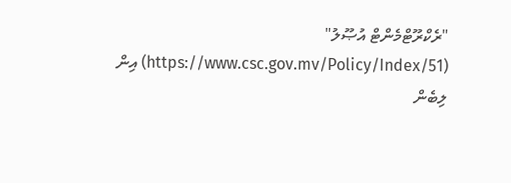"ރެކްރޫޓްމެންޓް އުޞޫލު" (https://www.csc.gov.mv/Policy/Index/51) އިން ލިބެން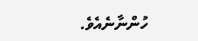ހުންނާނެއެވެ.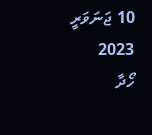10 ޖަނަވަރީ 2023
ހޯދާ